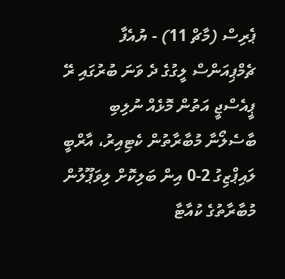ޕެރިސް (މާޗް 11) - ޔުއެފާ ޗެމްޕިއަންސް ލީގުގެ ދެ ވަނަ ބުރުގައި ރޭ ޕީއެސްޖީ އަތުން މޮޅެއް ނުލިބި ބާސެލޯނާ މުބާރާތުން ކެޓިއިރު، އާރްބީ ލައިޕްޒިގު 2-0 އިން ބަލިކޮށް ލިވަޕޫލުން މުބާރާތުގެ ކުއާޓާ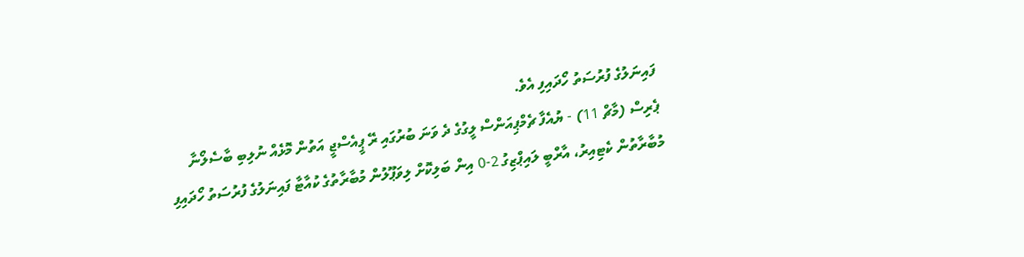ފައިނަލުގެ ފުރުސަތު ހޯދައިފި އެވެ.
ޕެރިސް (މާޗް 11) - ޔުއެފާ ޗެމްޕިއަންސް ލީގުގެ ދެ ވަނަ ބުރުގައި ރޭ ޕީއެސްޖީ އަތުން މޮޅެއް ނުލިބި ބާސެލޯނާ މުބާރާތުން ކެޓިއިރު، އާރްބީ ލައިޕްޒިގު 2-0 އިން ބަލިކޮށް ލިވަޕޫލުން މުބާރާތުގެ ކުއާޓާ ފައިނަލުގެ ފުރުސަތު ހޯދައިފި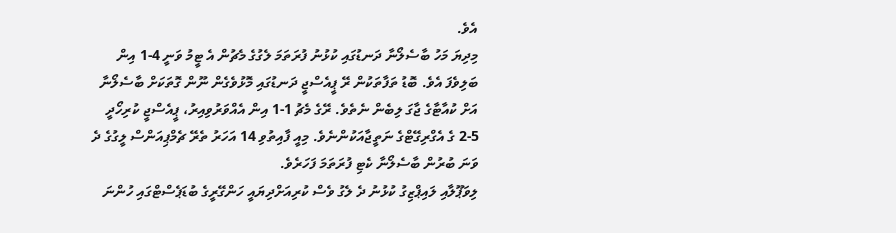އެވެ.
މިދިޔަ މަހު ބާސެލޯނާ ދަނޑުގައި ކުޅުނު ފުރަތަމަ ލެގުގެ މެޗުން އެ ޓީމު ވަނީ 4-1 އިން ބަލިވެފަ އެވެ. ބޮޑު ތަފާތަކުން ރޭ ޕީއެސްޖީ ދަނޑުގައި މޮޅުވެގެން ނޫން ގޮތަކަށް ބާސެލޯނާ އަށް ކުއާޓާގެ ޖާގަ ލިބެން ނެތެވެ. ރޭގެ މެޗު 1-1 އިން އެއްވަރުވިއިރު، ޕީއެސްޖީ ކުރިހޯދީ 5-2 ގެ އެގްރިގޭޓްގެ ނަތީޖާއަކުންނެވެ. މިއީ ފާއިތުވި 14 އަހަރު ތެރޭ ޗެމްޕިއަންސް ލީގުގެ ދެ ވަނަ ބުރުން ބާސެލޯނާ ކެޓި ފުރަތަމަ ފަހަރެވެ.
ލިވަޕޫލާއި ލައިޕްޒިގު ކުޅުނު ދެ ލެގު ވެސް ކުރިއަށްދިޔައީ ހަންގޭރީގެ ބުޑަޕެސްޓްގައި ހުންނަ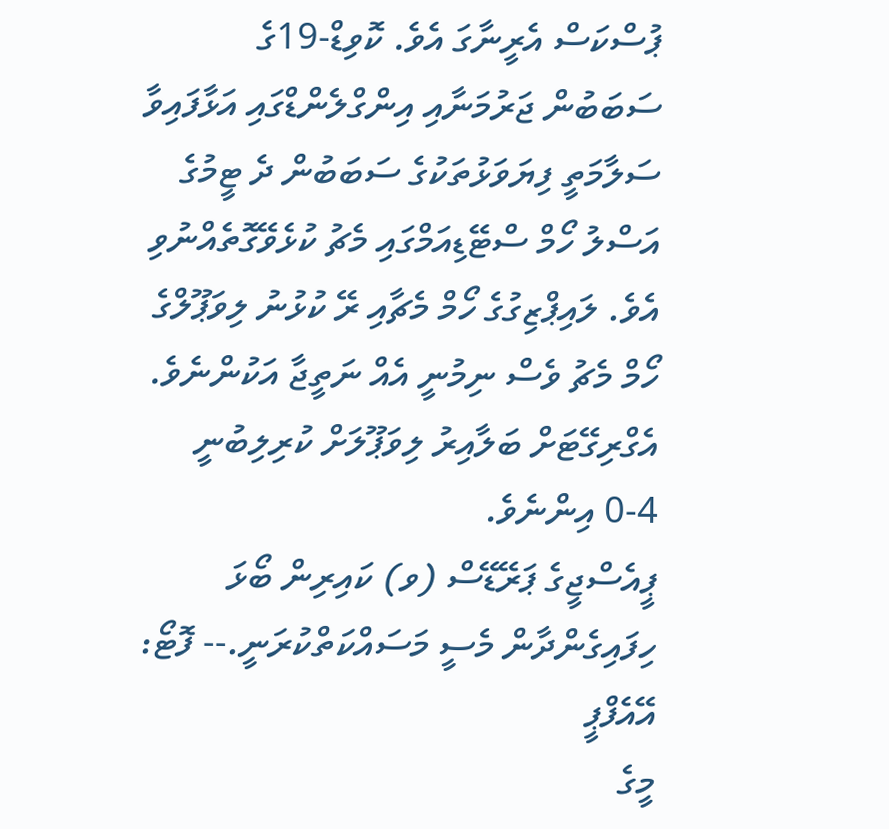ޕުސްކަސް އެރީނާގަ އެވެ. ކޮވިޑް-19ގެ ސަބަބުން ޖަރުމަނާއި އިންގްލެންޑްގައި އަޅާފައިވާ ސަލާމަތީ ފިޔަވަޅުތަކުގެ ސަބަބުން ދެ ޓީމުގެ އަސްލު ހޯމް ސްޓޭޑިއަމްގައި މެޗު ކުޅެވޭގޮތެއްނުވި އެވެ. ލައިޕްޒިގުގެ ހޯމް މެޗާއި ރޭ ކުޅުނު ލިވަޕޫލްގެ ހޯމް މެޗު ވެސް ނިމުނީ އެއް ނަތީޖާ އަކުންނެވެ. އެގްރިގޭޓަށް ބަލާއިރު ލިވަޕޫލަށް ކުރިލިބުނީ 4-0 އިންނެވެ.
ޕީއެސްޖީގެ ޕަރޭޑޭސް (ވ) ކައިރިން ބޯޅަ ހިފައިގެންދާން މެސީ މަސައްކަތްކުރަނީ.-- ފޮޓޯ: އޭއެފްޕީ
މީގެ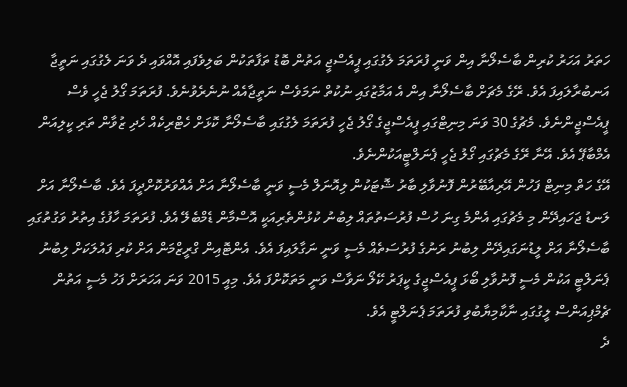ހަތަރު އަހަރު ކުރިން ބާސެލޯނާ އިން ވަނީ ފުރަތަމަ ލެގުގައި ޕީއެސްޖީ އަތުން ބޮޑު ތަފާތަކުން ބަލިވެފައި އޮއްވައި ދެ ވަނަ ލެގުގައި ނަތީޖާ އަނބުރާލައިފަ އެވެ. ރޭގެ މެޗަށް ބާސެލޯނާ އިން އެ އަމާޒުގައި ނުކުތް ނަމަވެސް ނަތީޖާއެއް ނުނެރެވުނެވެ. ފުރަތަމަ ގޯލު ޖެހީ ވެސް ޕީއެސްޖީންނެވެ. މެޗުގެ 30 ވަނަ މިނިޓްގައި ޕީއެސްޖީގެ ގޯލު ޖެހީ ފުރަތަމަ ލެގުގައި ބާސެލޯނާ ކޮޅަށް ހެޓްރިކެއް ހެދި ޒުވާން ތަރި ކީލިއަން އެމްބާޕޭ އެވެ. އޭނާ ރޭގެ މެޗުގައި ގޯލު ޖެހީ ޕެނަލްޓީއަކުންނެވެ.
އޭގެ ހަތް މިނިޓް ފަހުން އޭރިއާބޭރުން ފޮނުވާލި ބާރު ޝޮޓަކުން ލިއޮނަލް މެސީ ވަނީ ބާސެލޯނާ އަށް އެއްވަރުކޮށްދީފަ އެވެ. ބާސެލޯނާ އަށް ލަނޑު ޖަހައިދޭން މި މެޗުގައި އެންމެ ގިނަ ހުސް ފުރުސަތުތައް ލިބުނު ކުޅުންތެރިއަކީ އޮސްމާން ޑެމްބެލޭ އެވެ. ފުރަތަމަ ހާފުގެ އިތުރު ވަގުތުގައި ބާސެލޯނާ އަށް ލީޑުނަގައިދޭން ލިބުނު ރަނުގެ ފުރުސަތެއް މެސީ ވަނީ ނަގާލައިފަ އެވެ. އެންޓޮއިން ގްރީޒްމަން އަށް ކުރި ފައުލަކަށް ލިބުނު ޕެނަލްޓީ އަކުން މެސީ ފޮނުވާލި ބޯޅަ ޕީއެސްޖީގެ ކީޕަރު ކޭލޯ ނަވާސް ވަނީ މަތަކޮށްފަ އެވެ. މިއީ 2015 ވަނަ އަހަރަށް ފަހު މެސީ އަތުން ޗެމްޕިއަންސް ލީގުގައި ނާކާމިޔާބުވި ފުރަތަމަ ޕެނަލްޓީ އެވެ.
ދެ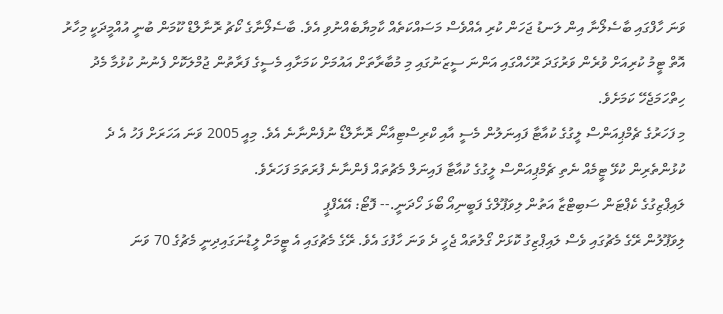ވަނަ ހާފްގައި ބާސެލޯނާ އިން ލަނޑު ޖަހަން ކުރި އެއްވެސް މަސައްކަތެއް ކާމިޔާބެއްނުވި އެވެ. ބާސެލޯނާގެ ކޯޗު ރޮނާލްޑް ކޫމަން ބުނީ އުއްމީދަކީ މިހާރު އޮތް ޓީމު ކުރިއަށް ވުރެން ވަރުގަދަ ރޫހެއްގައި އަންނަ ސީޒަނުގައި މި މުބާރާތަށް އައުމަށް ކަމަށާއި މެސީގެ ފަރާތުން ޖުމްލަކޮށް ފެނުނު ކުޅުމާ މެދު ހިތްހަމަޖެހޭ ކަމަށެވެ.
މި ފަހަރުގެ ޗެމްޕިއަންސް ލީގުގެ ކުއާޓާ ފައިނަލުން މެސީ އާއި ކްރިސްޓިއާނޯ ރޮނާލްޑޯ ނުފެންނާނެ އެވެ. މިއީ 2005 ވަނަ އަހަރަށް ފަހު އެ ދެ ކުޅުންތެރިން ކުޅޭ ޓީމެއް ނެތި ޗެމްޕިއަންސް ލީގުގެ ކުއާޓާ ފައިނަލް މެޗުތައް ފެންނާނެ ފުރަތަމަ ފަހަރެވެ.
ލައިޕްޒިގުގެ ކެޕްޓަން ސަބިޓްޒާ އަތުން ލިވަޕޫލްގެ ފަބީނިއޯ ބޯޅަ ހޯދަނީ.-- ފޮޓޯ: އޭއެފްޕީ
ލިވަޕޫލުން ރޭގެ މެޗުގައި ވެސް ލައިޕްޒިގު ކޮޅަށް ގޯލުތައް ޖެހީ ދެ ވަނަ ހާފުގަ އެވެ. ރޭގެ މެޗުގައި އެ ޓީމަށް ލީޑުނަގައިދިނީ މެޗުގެ 70 ވަނަ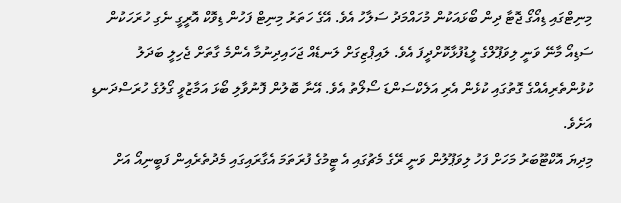މިނިޓްގައި ޑިއޯގޯ ޖޮޓާ ދިން ބޯޅައަކުން މުހައްމަދު ސަލާހު އެވެ. އޭގެ ހަތަރު މިނިޓް ފަހުން ޑިވޮކް އޮރީގީ ނެގި ހުރަހަކުން ސަޑިއޯ މާނޭ ވަނީ ލިވަޕޫލްގެ ލީޑުފުޅާކޮށްދީފަ އެވެ. ލައިޕްޒިގަށް ލަނޑެއް ޖަހައިދިނުމާ އެންމެ ގާތަށް ޖެހިލީ ބަދަލު ކުޅުންތެރިއެއްގެ ގޮތުގައި ކުޅެން އެރި އަލެކްސަންޑަ ސޯލޯތު އެވެ. އޭނާ ބޮލުން ފޮނުވާލި ބޯޅަ އަމާޒުވީ ގޯލުގެ ހުރަސްދަނޑި އަށެވެ.
މިދިޔަ އޮކްޓޫބަރު މަހަށް ފަހު ލިވަޕޫލުން ވަނީ ރޭގެ މެޗުގައި އެ ޓީމުގެ ފުރަތަމަ އެގާރައިގައި މެދުތެރެއިން ފަބީނިއޯ އަށް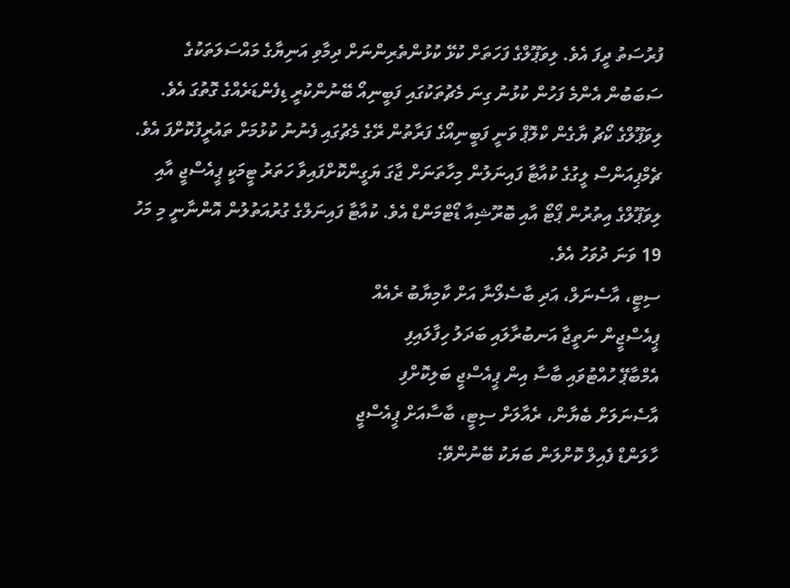ފުރުސަތު ދީފަ އެވެ. ލިވަޕޫލްގެ ފަހަތަށް ކުޅޭ ކުޅުންތެރިންނަށް ދިމާވި އަނިޔާގެ މައްސަލަތަކުގެ ސަބަބުން އެންމެ ފަހުން ކުޅުނު ގިނަ މެޗުތަކުގައި ފަބީނިއޯ ބޭނުންކުރީ ޑިފެންޑަރެއްގެ ގޮތުގަ އެވެ. ލިވަޕޫލްގެ ކޯޗު ޔާގެން ކްލޮޕް ވަނީ ފަބީނިއޯގެ ފަރާތުން ރޭގެ މެޗުގައި ފެނުނު ކުޅުމަށް ތައުރީފުކޮށްފަ އެވެ.
ޗެމްޕިއަންސް ލީގުގެ ކުއާޓާ ފައިނަލުން މިހާތަނަށް ޖާގަ ޔަގީންކޮށްފައިވާ ހަތަރު ޓީމަކީ ޕީއެސްޖީ އާއި ލިވަޕޫލްގެ އިތުރުން ޕޯޓޯ އާއި ބޮރޫޝިއާ ޑޯޓްމަންޑް އެވެ. ކުއާޓާ ފައިނަލްގެ ގުރުއަތުލުން އޮންނާނީ މި މަހު 19 ވަނަ ދުވަހު އެވެ.
ސިޓީ، އާސެނަލް، އަދި ބާސެލޯނާ އަށް ކާމިޔާބު ރެއެއް
ޕީއެސްޖީން ނަތީޖާ އަނބުރާލައި ބަދަލު ހިފާލައިފި
އެމްބާޕޭ ހުއްޓުވައި ބާސާ އިން ޕީއެސްޖީ ބަލިކޮށްފި
އާސެނަލަށް ބެޔާން، ރެއާލަށް ސިޓީ، ބާސާއަށް ޕީއެސްޖީ
ހާލަންޑް ފެއިލް ކޮށްލަން ބަޔަކު ބޭނުންވޭ: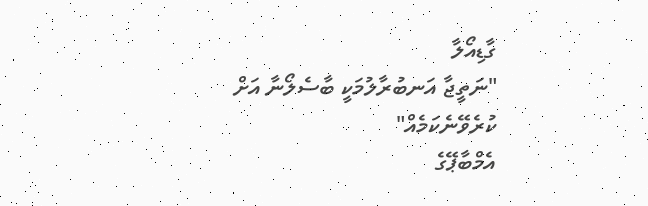ގާޑިއޯލާ
"ނަތީޖާ އަނބުރާލުމަކީ ބާސެލޯނާ އަށް ކުރެވޭނެކަމެއް"
އެމްބާޕޭގެ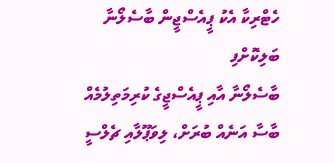ހެޓްރިކާ އެކު ޕީއެސްޖީން ބާސެލޯނާ ބަލިކޮށްފި
ބާސެލޯނާ އާއި ޕީއެސްޖީގެ ކުރިމަތިލުމެއް
ބާސާ އަނެއް ބުރަށް، ލިވަޕޫލާއި ޗެލްސީ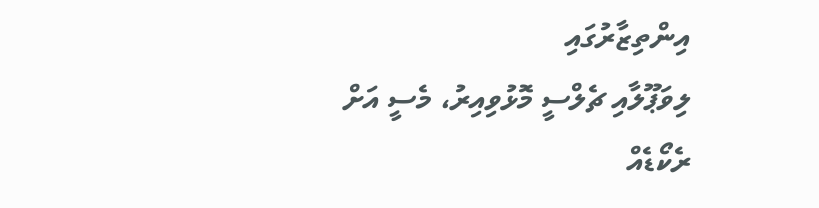އިންތިޒާރުގައި
ލިވަޕޫލާއި ޗެލްސީ މޮޅުވިއިރު، މެސީ އަށް ރެކޯޑެއް